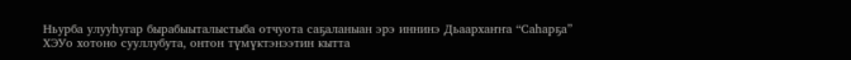Ньурба улууһугар бырабыыталыстыба отчуота саҕаланыан эрэ иннинэ Дьаархаҥҥа “Саһарҕа” ХЭУо хотоно сууллубута, онтон түмүктэнээтин кытта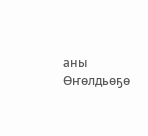аны Өҥөлдьөҕө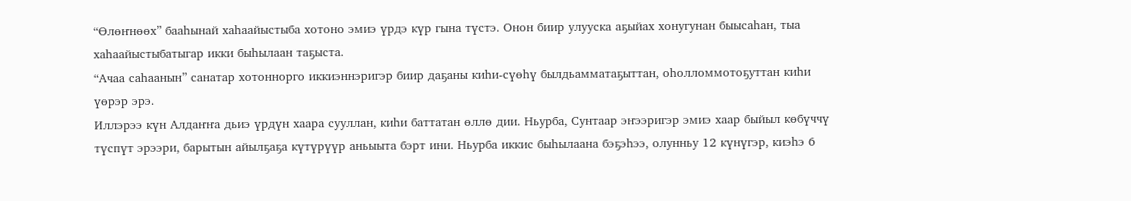“Өлөҥнөөх” бааһынай хаһаайыстыба хотоно эмиэ үрдэ күр гына түстэ. Онон биир улууска аҕыйах хонугунан быысаһан, тыа хаһаайыстыбатыгар икки быһылаан таҕыста.
“Ачаа саһаанын” санатар хотоннорго иккиэннэригэр биир даҕаны киһи-сүөһү былдьамматаҕыттан, оһолломмотоҕуттан киһи үөрэр эрэ.
Иллэрээ күн Алдаҥҥа дьиэ үрдүн хаара сууллан, киһи баттатан өллө дии. Ньурба, Сунтаар эҥээригэр эмиэ хаар быйыл көбүччү түспүт эрээри, барытын айылҕаҕа күтүрүүр аньыыта бэрт ини. Ньурба иккис быһылаана бэҕэһээ, олунньу 12 күнүгэр, киэһэ 6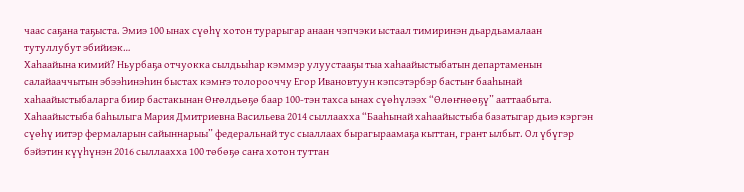чаас саҕана таҕыста. Эмиэ 100 ынах сүөһү хотон турарыгар анаан чэпчэки ыстаал тимиринэн дьардьамалаан тутуллубут эбийиэк…
Хаһаайына кимий? Ньурбаҕа отчуокка сылдьыһар кэммэр улуустааҕы тыа хаһаайыстыбатын департаменын салайааччытын эбээһинэһин быстах кэмҥэ толорооччу Егор Ивановтуун кэпсэтэрбэр бастыҥ бааһынай хаһаайыстыбаларга биир бастакынан Өҥөлдьөҕө баар 100-тэн тахса ынах сүөһүлээх “Өлөҥнөөҕү” ааттаабыта. Хаһаайыстыба баһылыга Мария Дмитриевна Васильева 2014 сыллаахха “Бааһынай хаһаайыстыба базатыгар дьиэ кэргэн сүөһү иитэр фермаларын сайыннарыы” федеральнай тус сыаллаах бырагыраамаҕа кыттан, грант ылбыт. Ол үбүгэр бэйэтин күүһүнэн 2016 сыллаахха 100 төбөҕө саҥа хотон туттан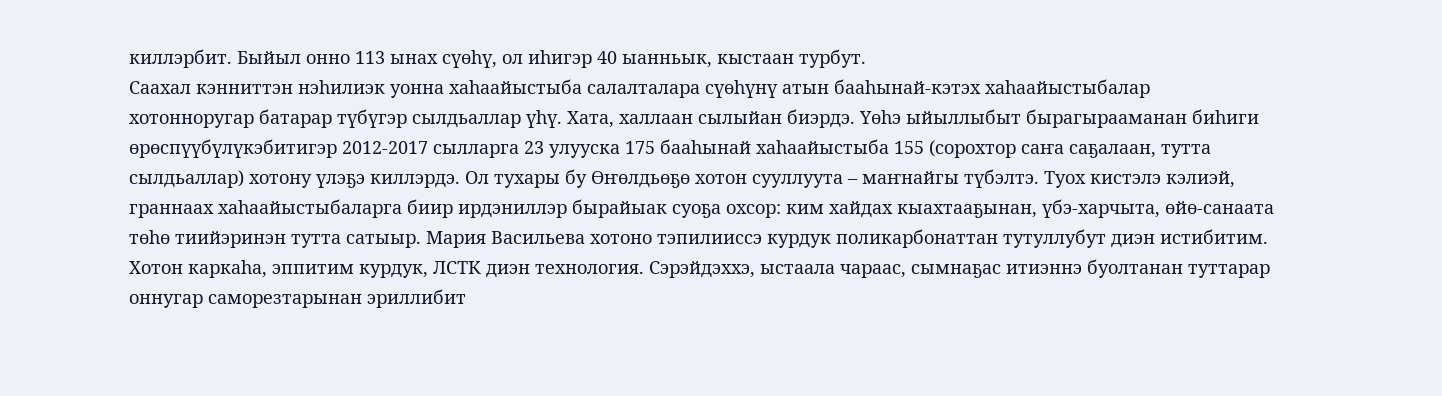киллэрбит. Быйыл онно 113 ынах сүөһү, ол иһигэр 40 ыанньык, кыстаан турбут.
Саахал кэнниттэн нэһилиэк уонна хаһаайыстыба салалталара сүөһүнү атын бааһынай-кэтэх хаһаайыстыбалар хотонноругар батарар түбүгэр сылдьаллар үһү. Хата, халлаан сылыйан биэрдэ. Үөһэ ыйыллыбыт бырагырааманан биһиги өрөспүүбүлүкэбитигэр 2012-2017 сылларга 23 улууска 175 бааһынай хаһаайыстыба 155 (сорохтор саҥа саҕалаан, тутта сылдьаллар) хотону үлэҕэ киллэрдэ. Ол тухары бу Өҥөлдьөҕө хотон сууллуута – маҥнайгы түбэлтэ. Туох кистэлэ кэлиэй, граннаах хаһаайыстыбаларга биир ирдэниллэр бырайыак суоҕа охсор: ким хайдах кыахтааҕынан, үбэ-харчыта, өйө-санаата төһө тиийэринэн тутта сатыыр. Мария Васильева хотоно тэпилииссэ курдук поликарбонаттан тутуллубут диэн истибитим. Хотон каркаһа, эппитим курдук, ЛСТК диэн технология. Сэрэйдэххэ, ыстаала чараас, сымнаҕас итиэннэ буолтанан туттарар оннугар саморезтарынан эриллибит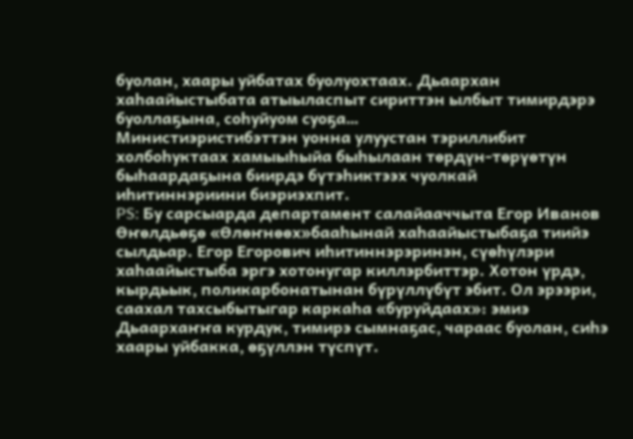буолан, хаары уйбатах буолуохтаах. Дьаархан хаһаайыстыбата атыыласпыт сириттэн ылбыт тимирдэрэ буоллаҕына, соһуйуом суоҕа…
Министиэристибэттэн уонна улуустан тэриллибит холбоһуктаах хамыыһыйа быһылаан төрдүн-төрүөтүн быһаардаҕына биирдэ бүтэһиктээх чуолкай иһитиннэриини биэриэхпит.
PS: Бу сарсыарда департамент салайааччыта Егор Иванов Өҥөлдьөҕө «Өлөҥнөөх»бааһынай хаһаайыстыбаҕа тиийэ сылдьар. Егор Егорович иһитиннэрэринэн, сүөһүлэри хаһаайыстыба эргэ хотонугар киллэрбиттэр. Хотон үрдэ, кырдьык, поликарбонатынан бүрүллүбүт эбит. Ол эрээри, саахал тахсыбытыгар каркаһа «буруйдаах»: эмиэ Дьаархаҥҥа курдук, тимирэ сымнаҕас, чараас буолан, сиһэ хаары уйбакка, өҕүллэн түспүт.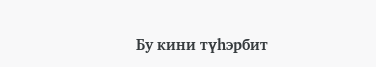Бу кини түһэрбит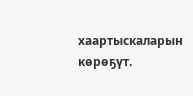хаартыскаларын көрөҕүт.